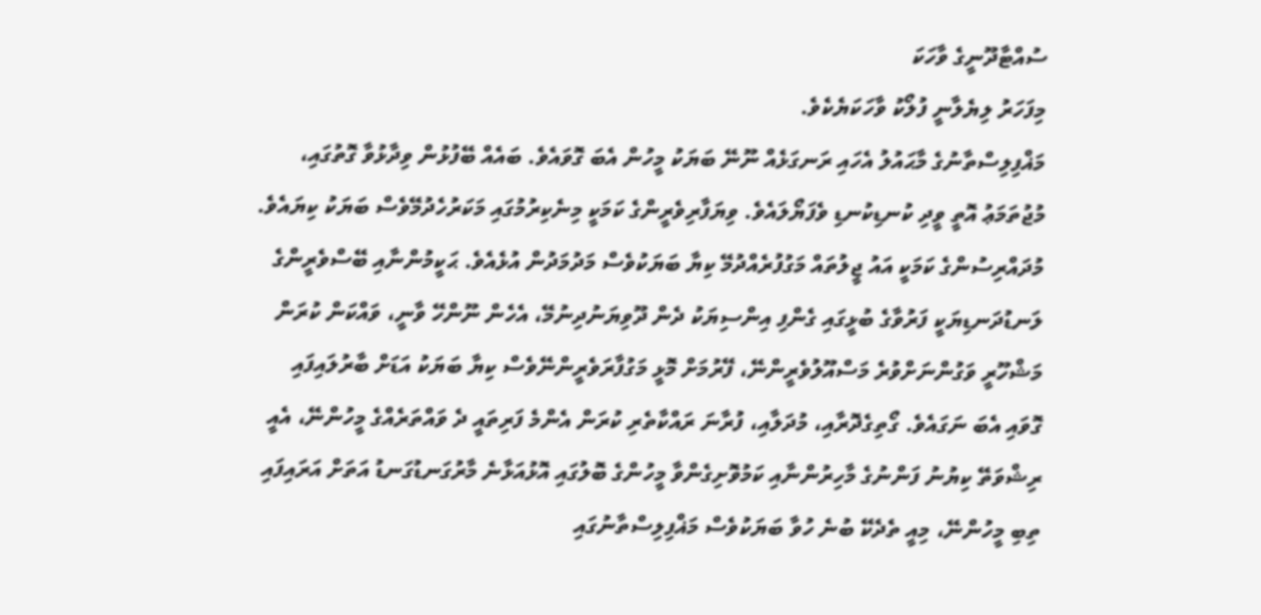ސުއްޓާދޫނީގެ ވާހަކަ
މިފަހަރު ލިޔެލާނީ ފުލޯކު ވާހަކަޔެކެވެ.
މަޣްފިލިސްތާނުގެ މާޙައުލު އެހައި ރަނގަޅެއް ނޫނޭ ބަޔަކު މީހުން އެބަ ގޮވައެވެ. ބައެއް ބޭފުޅުން ވިދާޅުވާ ގޮތުގައި، މުޖުތަމަޢު އޮތީ ވީދި ކުނޑިކުނޑި ވެފަޔޯލައެވެ. ވިޔަފާރިވެރީންގެ ކަމަކީ މިނެކިރުމުގައި މަކަރުހެދުމޭވެސް ބަޔަކު ކިޔައެވެ. މުދައްރިސުންގެ ކަމަކީ އައު ޖީލުތައް މަގުފުރެއްދުމޭ ކިޔާ ބަޔަކުވެސް މަދުމަދުން އުޅެއެވެ. ޙަކީމުންނާއި ބޭސްވެރީންގެ ލަނޑުދަނޑިޔަކީ ފަރުވާގެ ބުޅީގައި ގެންފި އިންސިޔަކު ދެން ދޫވިޔަނުދިނުމޭ، އެހެން ނޫންހޭ ވާނީ، ވައްކަން ކުރަން މަޝްހޫރީ ވަގުންނަށްވުރެ މަސްއޫލުވެރީންނޭ، ފޭރުމަށް މޮޅީ މަގުފާރަވެރީންނޭވެސް ކިޔާ ބަޔަކު އަޑަށް ބާރުލައިފައި ގޮވައި އެބަ ނަގައެވެ. ގޯތިގެދޮރާއި، މުދަލާއި، ފުރާނަ ރައްކާތެރި ކުރަން އެންމެ ފަރިތައީ ދެ ވައްތަރެއްގެ މީހުންނޭ، އެއީ ރިޝްވަތޭ ކިޔުނު ފަންނުގެ މާހިރުންނާއި ކަމުވޮށިގެންވާ މީހުންގެ ބޮލުގައި އޮޅުއަޅާނެ މާރުގަނޑުގަނޑު އަތަށް އަރައިފައި ތިބި މީހުންނޭ، މިއީ ތެދެކޭ ބުނެ ހުވާ ބަޔަކުވެސް މަޣްފިލިސްތާނުގައި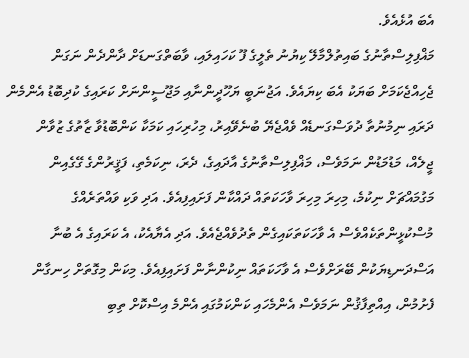އެބަ އުޅެއެވެ.
މަޣްފިލިސްތާނުގެ ބައިތުލްމާލޭ ކިޔުނު ތެލީގެ ފޫ ކަހައިލައި، ވާބަތްގަނޑަށް ދާންދެން ނަގަން ޖެހިއްޖެކަމަށް ބަޔަކު އެބަ ކިޔައެވެ. އަޖުނަބީ ޔަހޫދީންނާއި މަޖޫސީންނަށް ކަރައިގެ ކުދިބޮޑު އެންމެން ދަރައި ނިމުނުތާ ދުވަސްގަނޑެއް ވެއްޖެޔޭ ބުނެވޭއިރު، މިހުރިހައި ކަމަކާ ކަންބޮޑުވާ ޒާތުގެ ޒުވާން ޖީލެއް، މަޑުމަޑުން ނަމަވެސް، މަޣްފިލިސްތާނުގެ އާދައިގެ، ދެރަ، ނިކަމެތި، ފަޤީރުންގެ ގޭގެއިން މަގުމައްޗަށް ނިކުމެ، މިހިރަ މިހިރަ ވާހަކަތައް ދައްކާން ފަށައިފިއެވެ. އަދި ވަކި ވައްތަރެއްގެ މުސްކުޅީންތަކެއްވެސް އެ ވާހަކަތަކައިގެން ތެދުވެއްޖެއެވެ. އަދި އެޔާއެކު، އެ ކަރައިގެ އެ ބުނާ އަސްދަނޑިޔަކުން ބޭރަށްވެސް އެ ވާހަކަތައް ނިކުންނާން ފަށައިފިއެވެ. މިކަން މިގޮތަށް ހިނގާން ފެށުމުން، އިއްތިފާޤުން ނަމަވެސް އެންމެހައި ކަންކަމުގައި އެންމެ އިސްކޮށް ތިބި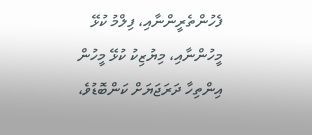ފެހުންތެރީންނާއި، ފިލްމު ކުޅޭ މީހުންނާއި، މިޔުޒިކު ކުޅޭ މީހުން އިންތިހާ ދަރަޖަޔަށް ކަންބޮޑުވެ،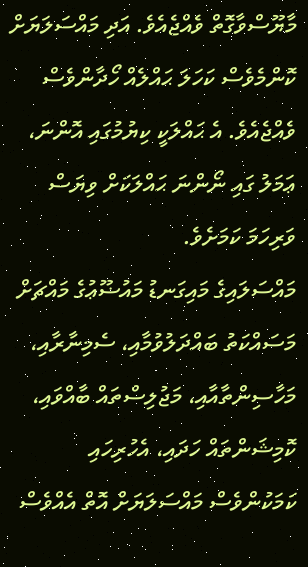މާޔޫސްވާގޮތް ވެއްޖެއެވެ. އަދި މައްސަލަޔަށް ކޮންމެވެސް ކަހަލަ ޙައްލެއް ހޯދާންވެސް ވެއްޖެއެވެ. އެ ޙައްލަކީ ކިޔުމުގައި އޮންނަ، ޢަމަލު ގައި ނޯންނަ ޙައްލަކަށް ވިޔަސް ވަރިހަމަ ކަމަށެވެ.
މައްސަލައިގެ މައިގަނޑު މައުޟޫޢުގެ މައްޗަށް މަސައްކަތު ބައްދަލުވުމާއި، ސެމިނާރާއި، މަހާސިންތާއާއި، މަޖުލިސްތައް ބާއްވައި، ކޮމިޝަންތައް ހަދައި، އެހުރިހައި ކަމަކުންވެސް މައްސަލަޔަށް އޮތް އެއްވެސް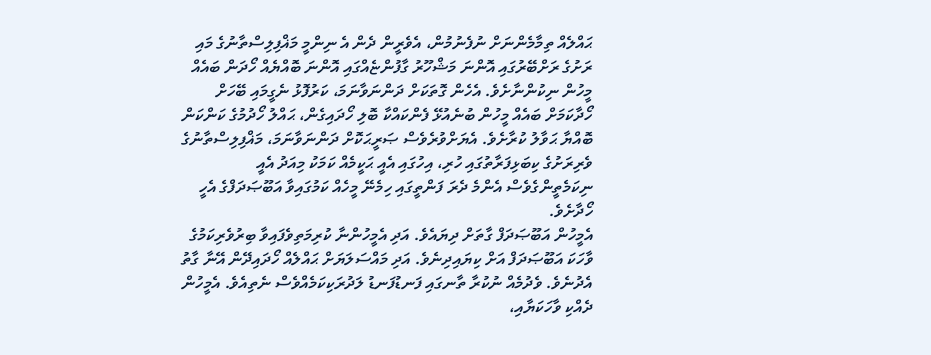ޙައްލެއް ތިމާމެންނަށް ނުފެނުމުން، އެވެރީން ދެން އެ ނިންމީ މަޣްފިލިސްތާނުގެ މައި ރަށުގެ ރަށްބޭރުގައި އޮންނަ މަޝްހޫރު ގާފުންޏެއްގައި އޮންނަ ބޮއްޔެއް ހޯދަން ބައެއް މީހުން ނިކުންނާށެވެ. އެހެން ގޮތަކަށް ދަންނަވާނަމަ، ކަރުފޮޅު ނެގީމައި ބޭހަށް ހޯދާކަމަށް ބައެއް މީހުން ބުނެއުޅޭ ފެންކައްކާ ބޮލި ހޯދައިގެން، ޙައްލު ހޯދުމުގެ ކަންކަން ބޮއްޔާ ޙަވާލު ކުރާށެވެ. އެޔަށްވުރެވެސް ޞަރީޙަކޮށް ދަންނަވާނަމަ، މަޣްފިލިސްތާނުގެ ވެރިރަށުގެ ކިބަޅިފަރާތުގައި ހުރި، އިހުގައި އެއީ ޙަކީމެއް ކަމަކު މިއަދު އެއީ ނިކަމެތީންގެވެސް އެންމެ ދެރަ ފަންތީގައި ހިމެނޭ މީހެއް ކަމުގައިވާ އަބޫޞަދަފްގެ އެހީ ހޯދާށެވެ.
އެމީހުން އަބޫޞަދަފް ގާތަށް ދިޔައެވެ. އަދި އެމީހުންނާ ކުރިމަތިވެފައިވާ ބިރުވެރިކަމުގެ ވާހަކަ އަބޫޞަދަފް އަށް ކިޔައިދިނެވެ. އަދި މައްސަލަޔަށް ޙައްލެއް ހޯދައިދޭން އޭނާ ގާތު އެދުނެވެ. ވެދުމެއް ނުކުރާ ތާނގައި ފަނޑުފަނޑު ލަދުރަކިކަމެއްވެސް ނެތިއެވެ. އެމީހުން ދެއްކި ވާހަކަޔާއި،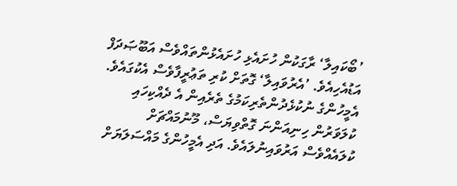’ބޯކައިލާ‘ ރާގަކުން ހުށައެޅި ހުށައެޅުންތައްވެސް އަބޫޞަދަފް އަޑުއެހިއެވެ. ’އެރުވައިލާ‘ ގޮތަށް ކުރި ތަޢުރީފާވެސް އެކުގައެވެ.  އެމީހުންގެ ނުކުޅެދުންތެރިކަމުގެ ތެރެއިން އެ ދެއްކިހައި ކުލަވަރުން ހިނިއަންނަ ގޮތްވިޔަސް، މޫނުމައްޗަށް ކުލައެއްވެސް އަރުވައިނުލައެވެ. އަދި އެމީހުންގެ މައްސަލަޔަށް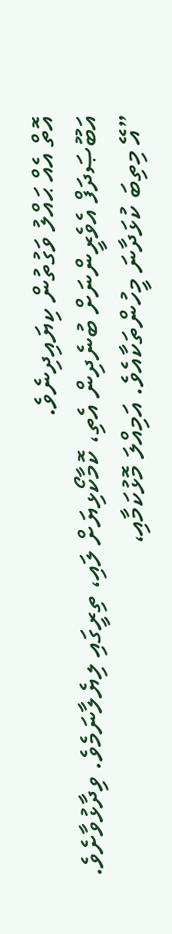އޮތް އެއް ޙައްލު ވަގުތުން ކިޔައިދިނެވެ.
އަބޫޞަދަފް އެވެރީންނަށް ބުނެދިން އެތި، ކޮމާކޯޅިޔަށް ލައި، ތިރީގައި ލިޔެލާނަމެވެ. ވިދާޅުވާށެވެ.
”އޭ މިތިބަ ކުޅަދާނަ މީހުންތަކާއެވެ. އަމިއްލަ މޮޅުކަމާއި،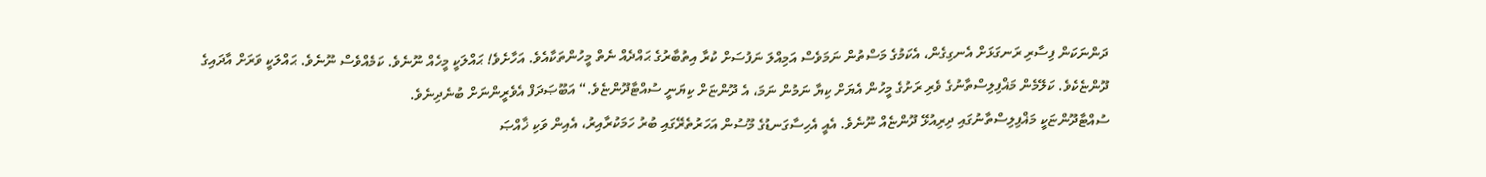ދަންނަކަން ފިސާރި ރަނގަޅަށް އެނގިގެން، އެކަމުގެ މަސްތުން ނަމަވެސް އަމިއްލަ ނަފުސަށް ކުރާ އިތުބާރުގެ ޙައްދެއް ނެތް މީހުންތަކާއެވެ. އަހާށެވެ! ޙައްލަކީ މީހެއް ނޫނެވެ. ކަމެއްވެސް ނޫނެވެ. ޙައްލަކީ ވަރަށް އާދައިގެ ދޫންޏެކެވެ. ކަލޭމެން މަޣްފިލިސްތާނުގެ ވެރި ރަށުގެ މީހުން އެޔަށް ކިޔާ ނަމުން ނަމަ، އެ ދޫންޏަށް ކިޔަނީ ސުއްޓާދޫންޏެވެ.“ އަބޫޞަދަފް އެވެރީންނަށް ބުނެދިނެވެ.
ސުއްޓާދޫންޏަކީ މަޣްފިލިސްތާނުގައި ދިރިއުޅޭ ދޫންޏެއް ނޫނެވެ. އެއީ އެހިސާގަނޑުގެ މޫސުން އަހަރުތެރޭގައި ބުރު ހަމަކުރާއިރު، އެއިން ވަކި ޚާއްޞަ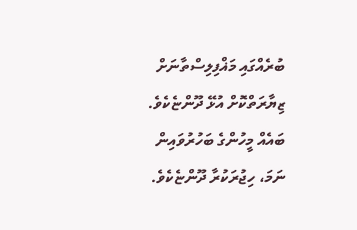ބުރެއްގައި މަޣްފިލިސްތާނަށް ޒިޔާރަތްކޮށް އުޅޭ ދޫންޏެކެވެ. ބައެއް މީހުންގެ ބަހުރުވައިން ނަމަ، ހިޖުރަކުރާ ދޫންޏެކެވެ.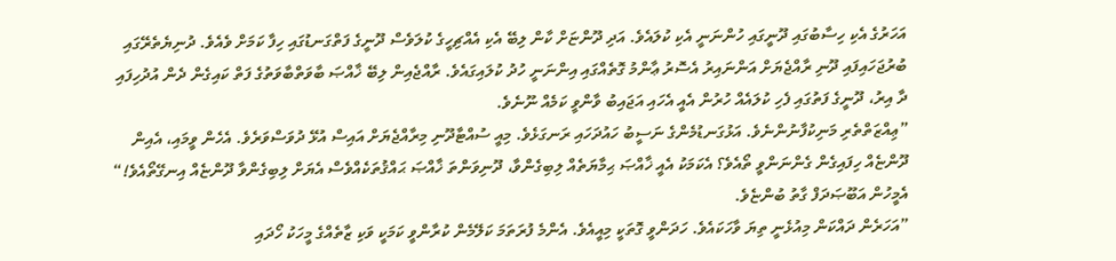އަހަރުގެ އެކި ހިސާބުގައި ދޫނީގައި ހުންނަނީ އެކި ކުލައެވެ. އަދި ދޫންޏަށް ކާން ލިބޭ އެކި އެއްޗިހީގެ ކުލަވެސް ދޫނީގެ ފަތްގަނޑުގައި ހިފާ ކަމަށް ވެއެވެ. ދުނިޔެތެރޭގައި ބުރުޖަހައިފައި ދޫނި ރާއްޖެޔަށް އަންނައިރު އެސޮރު ޢާންމު ގޮތެއްގައި އިންނަނީ ހުދު ކުލައިގައެވެ. ރާއްޖެއިން ލިބޭ ޚާއްޞަ ބާވަތްބާވަތުގެ ފަތް ކައިގެން ދެން އުދުހިފައި ދާ އިރު، ދޫނީގެ ފަތުގައި ފެހި ކުލައެއް ހުރުން އެއީ އެހައި އަޖައިބު ވާންވީ ކަމެއް ނޫނެވެ.
”ޢިއްޒަތްތެރި މަނިކުފާނުންނެވެ. އަޅުގަނޑުމެންގެ ނަސީބު ހައުދަހައި ރަނގަޅެވެ. މިއީ ސުއްޓާދޫނި މިރާއްޖެޔަށް އައިސް އުޅޭ ދުވަސްވަރެވެ. އެހެން ވީމައި، އެއިން ދޫންޏެއް ހިފައިގެން ގެންނަންވީ ތޯއެވެ؟ އެކަމަކު އެއީ ޚާއްޞަ ޙިމާޔަތެއް ލިބިގެންވާ، ދޫނިވަންތަ ޚާއްޞަ ޙައްޤުތަކެއްވެސް އެޔަށް ލިބިގެންވާ ދޫންޏެއް އިނގޭތޯއެވެ!“  އެމީހުން އަބޫޞަދަފް ގާތު ބުންޏެވެ.
”އަހަރެން ދައްކަން މިއުޅެނީ ތިޔަ ވާހަކައެވެ. ހަދަންވީ ގޮތަކީ މިއީއެވެ. އެންމެ ފުރަތަމަ ކަލޭމެން ކުރާންވީ ކަމަކީ ވަކި ޒާތެއްގެ މީހަކު ހޯދައި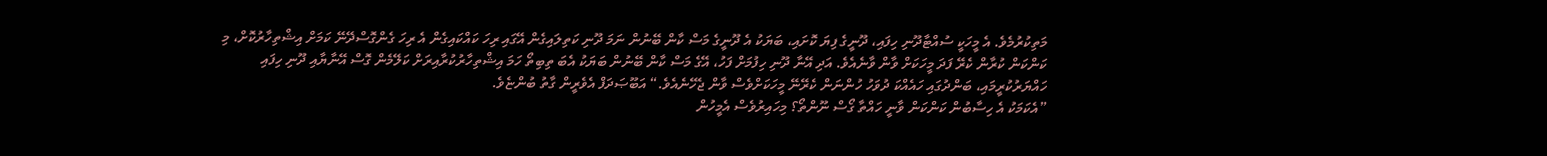މަތިކުރުމެވެ. އެ މީހަކީ ސުއްޓާދޫނި ހިފައި، ދޫނީގެ ފިޔަ ކޮށައި، ބަޔަކު އެ ދޫނީގެ މަސް ކާން ބޭނުން ނަމަ ދޫނި ކަތިލައިގެން އޭގައި ރިހަ ކައްކައިގެން އެ ރިހަ ގެންގޮސްދޭނޭ ކަމަށް އިޝްތިހާރުކޮށް، މި ކަންކަން ކުރާން ކެރޭ ފަދަ މީހަކަށް ވާން ވާނެއެވެ. އަދި އޭނާ ދޫނި ހިފުމަށް ފަހު، އޭގެ މަސް ކާން ބޭނުން ބަޔަކު އެބަ ތިބިތޯ ހަމަ އިޝްތިހާރުކުރާއިރަށް ކަލޭމެން ގޮސް އޭނާޔާއި ދޫނި ހިފައި ހައްޔަރުކުރީމައި، ބަންދުގައި ހައެއްކަ ދުވަހު ހުންނަން ކެރޭނޭ މީހަކަށްވެސް ވާން ޖެހޭނެއެވެ.“ އަބޫޞަދަފް އެވެރީން ގާތު ބުންޏެވެ.
”އެކަމަކު އެ ހިސާބުން ކަންކަން ވާނީ ހައްތާ ގޯސް ނޫންތޯ؟ މިހައިރުވެސް އެމީހުން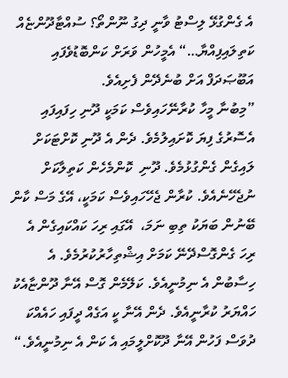އެ ގެންގުޅޭ ލިސްޓު ވާނީ ދިގު ނޫންތޯ؟ ސުއްޓާދޫންޏެއް ކަތިލައިފިއްޔާ…“ އެމީހުން ވަރަށް ކަންބޮޑުވެފައި އަބޫޞަދަފް އަށް ބުނެދޭން ފެށިއެވެ.
”މިބުނާ މީހާ ކުރާނޭހައިވެސް ކަމަކީ ދޫނި ހިފައިފައި އެސޮރުގެ ފިޔަ ކޮށައިލުމެވެ. ދެން އެ ދޫނި ކޮށްޓަކަށް ލައިގެން ގެންގުޅުމެވެ. ދޫނި  ކޮންމެހެން ކަތިލާކަށް ނުޖެހޭނެއެވެ. ކުރާން ޖެހޭހައިވެސް ކަމަކީ، އޭގެ މަސް ކާން ބޭނުން ބަޔަކު ތިބި ނަމަ،  އޭގައި ރިހަ ކައްކައިގެން އެ ރިހަ ގެންގޮސްދޭނޭ ކަމަށް އިޝްތިހާރުކުރުމެވެ. އެ ހިސާބުން އެ ނިމުނީއެވެ. ކަލޭމެން ގޮސް އޭނާ ދޫންޏާއެކު ހައްޔަރު ކުރާނީއެވެ. ދެން އޭނާ ކީ އަގެއް ދީފައި ހައެއްކަ ދުވަސް ފަހުން އޭނާ ދޫކޮށްލީމައި އެ ކަން އެ ނިމުނީއެވެ.“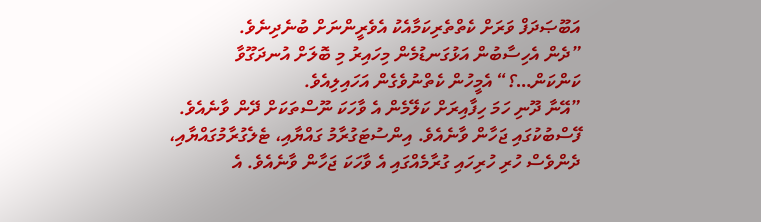އަބޫޞަދަފް ވަރަށް ކެތްތެރިކަމާއެކު އެވެރީންނަށް ބުނެދިނެވެ.
”ދެން އެހިސާބުން އަޅުގަނޑުމެން މިހައިރު މި ބޮލަށް އުނދަގޫވާ ކަންކަން…؟“ އެމީހުން ކެތްނުވެގެން އަހައިލިއެވެ.
”އޭނާ ދޫނި ހަމަ ހިފާއިރަށް ކަލޭމެން އެ ވާހަކަ ނޫސްތަކަށް ދޭން ވާނެއެވެ. ފޭސްބުކުގައި ޖަހާން ވާނެއެވެ. އިންސުޓަގުރާމު ގައްޔާއި، ޓެލެގުރާމުގައްޔާއި، ދެންވެސް ހުރި ހުރިހައި ގުރާމެއްގައި އެ ވާހަކަ ޖަހާން ވާނެއެވެ. އެ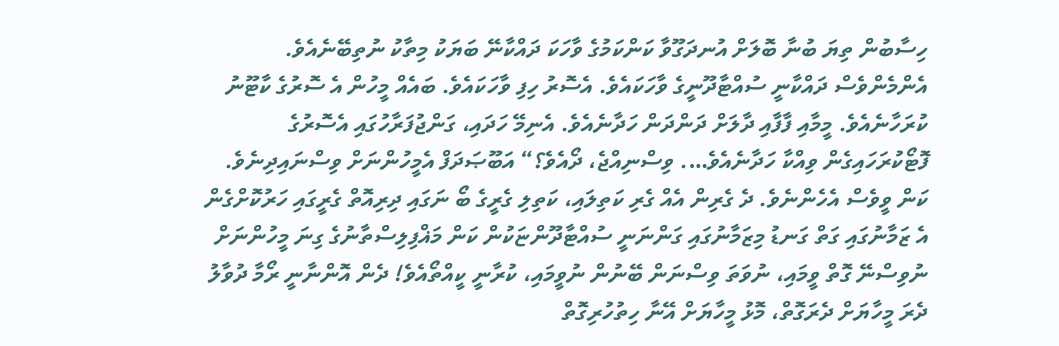ހިސާބުން ތިޔަ ބުނާ ބޮލަށް އުނދަގޫވާ ކަންކަމުގެ ވާހަކަ ދައްކާނޭ ބަޔަކު މިތާކު ނުތިބޭނެއެވެ. އެންމެންވެސް ދައްކާނީ ސުއްޓާދޫނީގެ ވާހަކައެވެ. އެސޮރު ހިފި ވާހަކައެވެ. ބައެއް މީހުން އެ ސޮރުގެ ކާޓޫނު ކުރަހާނެއެވެ. މީމާއި ފާފާއި ދާލަށް ދަންދަން ހަދާނެއެވެ. އެނިމޭ ހަދައި، ގަންޖުފަރާހުގައި އެސޮރުގެ ފޮޓޯކުރަހައިގެން ވިއްކާ ހަދާނެއެވެ…. ވިސްނިއްޖެ، ދޯއެވެ؟“ އަބޫޞަދަފް އެމީހުންނަށް ވިސްނައިދިނެވެ.
ކަން ވީވެސް އެހެންނެވެ. ދެ ގެރިން އެއް ގެރި ކަތިލައި، ކަތިލި ގެރީގެ ބޯ ނަގައި ދިރިއޮތް ގެރީގައި ހަރުކޮށްގެން އެ ޒަމާނުގައި ގަތް ގަނޑު މިޒަމާނުގައި ގަންނަނީ ސުއްޓާދޫންޏަކުން ކަން މަޣްފިލިސްތާނުގެ ގިނަ މީހުންނަށް ނުވިސްނޭ ގޮތް ވީމައި، ނުވަތަ ވިސްނަން ބޭނުން ނުވީމައި، ކުރާނީ ކީއްތޯއެވެ! ދެން އޮންނާނީ ރޯމާ ދުވާލު ދެރަ މީހާޔަށް ދެރަގޮތް، މޮޅު މީހާޔަށް އޭނާ ހިތުހުރިގޮތް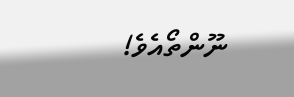ނޫންތޯއެވެ!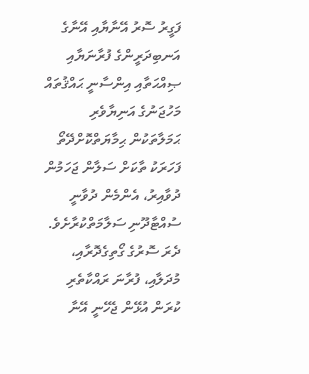ފަގީރު ސޮރު އޭނާޔާއި އޭނާގެ އަނބިދަރީންގެ ފުރާނަޔާއި ޞިއްޙަތާއި އިންސާނީ ޙައްޤުތައް މަހުޖަނުގެ އަނިޔާވެރި ޙަމަލާތަކުން ޙިމާޔަތްކޮށްދޭތޯ ފަހަރަކު ތާކަށް ސަލާން ޖަހަމުން ދުވާއިރު، އެންމެން ދުވާނީ ސުއްޓާދޫނި ސަލާމަތްކުރާށެވެ. ދެރަ ސޮރުގެ ގޯތިގެދޮރާއި، މުދަލާއި، ފުރާނަ ރައްކާތެރި ކުރަން އުޅޭން ޖެހޭނީ އޭނާ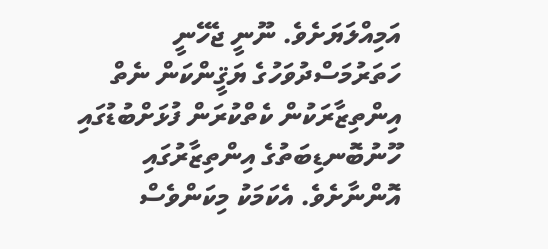އަމިއްލަޔަށެވެ. ނޫނީ ޖެހޭނީ ހަތަރުމަސްދުވަހުގެ ޔަޤީންކަން ނެތް އިންތިޒާރަކުން ކެތްކުރަން ފުޅަށްބުޑުގައި ހޫނުބޮނޑިބަތުގެ އިންތިޒާރުގައި އޮންނާށެވެ. އެކަމަކު މިކަންވެސް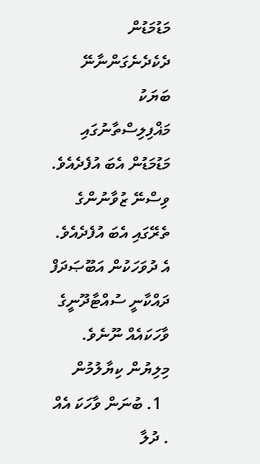މަޑުމަޑުން ދެކެދެނެގަންނާނޭ ބަޔަކު މަޣްފިލިސްތާނުގައި މަޑުމަޑުން އެބަ އުފެދެއެވެ. ވިސްނޭ ޒުވާނުންގެ ތެރޭގައި އެބަ އުފެދެއެވެ.
އެ ދުވަހަކުން އަބޫޞަދަފް ދައްކާނީ ސުއްޓާދޫނީގެ ވާހަކައެއް ނޫނެވެ.
މިލިޔުން ކިޔާލުމުން
  1. ބުނަން ވާހަކަ އެއް . ދުލާ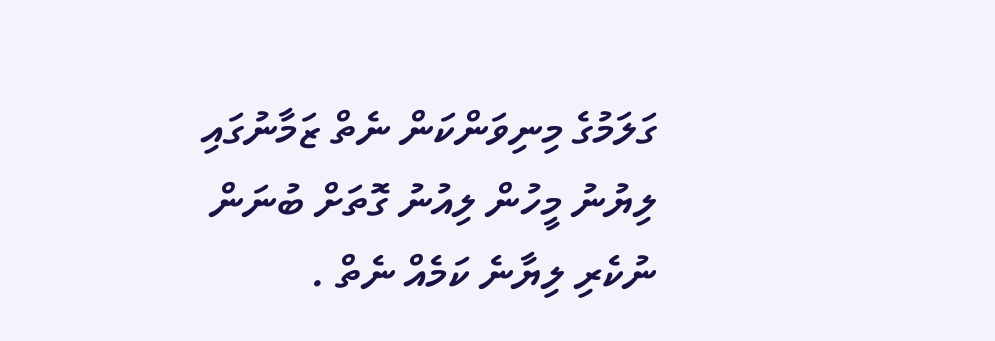ގަލަމުގެ މިނިވަންކަން ނެތް ޒަމާނުގައި ލިޔުނު މީހުން ލިއުނު ގޮތަށް ބުނަން ނުކެރި ލިޔާނެ ކަމެއް ނެތް .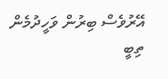އޭރުވެސް ބިރުން ވަހީދުމެން ތިބީ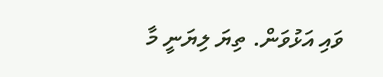ވައި އަޅުވަން. ތިޔަ ލިޔަނީ މާ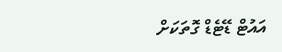އައުޓް ޑޭޓެޑް ގޮތަކަށް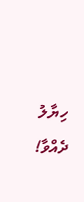ހިޔާލު ދެއްވާ!